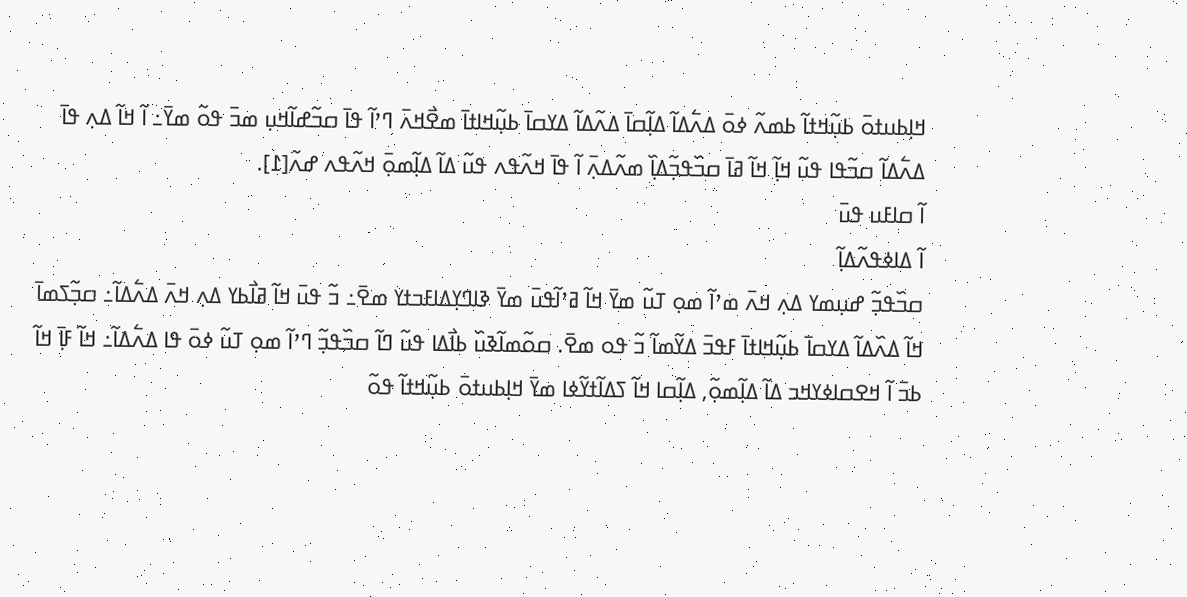ߞߊ߲ߕߎߙߋ߫ ߕߎ߲߬ߞߙߊ߬ ߕߘߍ߬ ߦߋ߫ ߡߍ߱ߡߊ߬ ߡߊ߲߬ߛߊ߫ ߡߍ߬ߡߊ߬ ߡߌߛߊ߫ ߕߎ߲߬ߞߊߙߊ߫ ߘߐ߯ߞߍ߫ ߣߴߊ߬ ߟߊ߫ ߛߏ߬ߝߊ߬ߞߎ߲ ߘߏ߫ ߟߋ߬ ߘߌ߫߸ ߊ߬ ߞߊ߬ ߡߍ߲ ߟߊ߫ ߡߍ߱ߡߊ߬ ߛߏ߬ߟߊ ߟߎ߬ ߞߊ߲߬ ߞߊ߬ ߥߊ߫ ߛߏ߰ߟߏ߲߬ߡߊ߲߰ ߘߍ߬ߡߍ߲߫ ߊ߬ ߟߊ߫ ߞߍ߬ߟߍ ߟߎ߬ ߡߊ߬ ߡߊ߲߬ߘߋ߲߫ ߞߍ߬ߟߍ ߝߍ߬[߁].
ߊ߬ ߛߊߓߎ ߟߎ߫
ߊ߬ ߡߊߦߟߍ߬ߡߊ߲߬
ߛߏ߰ߟߏ߲߬ ߝߎ߲ߘߌ ߡߍ߲ ߞߍ߫ ߘߴߊ߬ ߘߋ߲ ߠߎ߬ ߘߌ߫ ߞߊ߬ ߥߴߊ߬ߟߎ߫ ߘߌ߫ ߢߊߣߌ߲ߡߊߓߏߙߌ ߘߐ߫߸ ߏ߬ ߟߎ߫ ߞߊ߬ ߥߊ߯ߕߌ ߡߍ߲ ߞߍ߫ ߡߍ߱ߡߊ߬߸ ߛߏ߲߬ߖߘߊ߫ ߞߊ߬ ߡߍ߰ߡߊ߬ ߡߌߛߊ߫ ߕߎ߲߬ߞߊߙߊ߫ ߓߟߏ߫ ߡߌ߬ߘߊ߬ ߏ߬ ߟߋ ߘߐ߫. ߛߋ߬ߘߊ߬ߢߎ߰ ߕߊ߯ߡߊ ߟߎ߬ ߣߊ߬ ߛߏ߰ߟߏ߲߬ ߣߴߊ߬ ߘߋ߲ ߠߎ߬ ߦߋ߫ ߟߊ ߡߍ߱ߡߊ߬߸ ߞߊ߬ ߓߊ߲߫ ߞߊ߬ ߕߏ߫ ߊ߬ ߞߐߛߊߦߌߞߏ ߡߊ߬ ߡߊ߲߬ߘߋ߲߬, ߡߊ߲߬ߛߊ ߞߊ߬ ߖߡߊ߬ߙߌ߬ߦߊ ߘߌ߫ ߞߊ߲ߕߎߙߋ߫ ߕߎ߲߬ߞߙߊ߬ ߟߋ߬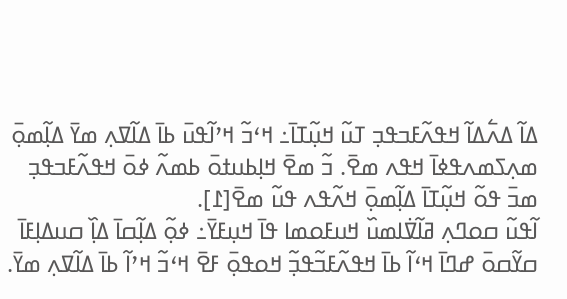ߡߊ߬ ߡߍ߱ߡߊ߬ ߞߟߍ߬ߓߏߟߏ߲ ߠߎ߬ ߞߎ߲߬ߠߊ߫߸ ߞߵߏ߬ ߞߴߊ߬ߟߎ߫ ߕߊ߫ ߡߊ߬ߜߍ߲ ߘߌ߫ ߡߊ߲߬ߘߋ߲߫ ߘߍ߲ߖߘߍߟߦߊ߫ ߞߟߍ ߘߐ߫. ߏ߬ ߘߐ߫ ߞߊ߲ߕߎߙߋ߫ ߕߘߍ߬ ߦߋ߫ ߞߟߍ߬ߓߏߟߏ߲ ߘߏ߫ ߟߋ߬ ߞߎ߲߬ߠߊ߫ ߡߊ߲߬ߘߋ߲߫ ߞߍ߬ߟߍ ߟߎ߬ ߘߐ߫[߁].
ߊ߬ߟߎ߬ ߛߋߣߍ߲ ߥߊ߬ߜ߭ߊߘߎ߰ ߞߎߓߋߘߊ ߟߊ߫ ߞߎ߲ߓߌ߫߸ ߦߋ߲߬ ߡߊ߲߬ߛߊ߫ ߡߊ߲߰ ߛߎߡߊ߲ߓߊ߫ ߛߌ߬ߛߋ߫ ߝߣߊ߫ ߞߵߊ߬ ߕߊ߫ ߞߟߍ߬ߓߏ߬ߟߏ߲߬ ߞߋߟߋ߲߫ ߓߐ߫ ߞߵߏ߬ ߞߴߊ߬ ߕߊ߫ ߡߊ߬ߜߍ߲ ߘߌ߫.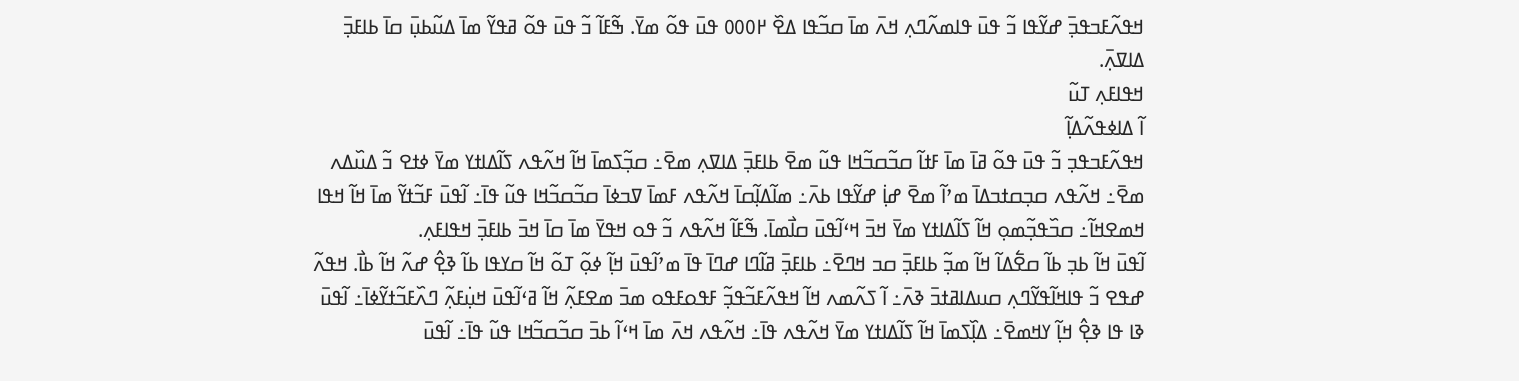ߞߟߍ߬ߓߏߟߏ߲߫ ߝߌ߬ߟߊ ߏ߬ ߟߎ߫ ߟߊߘߍ߬ߣߍ߲ ߞߍ߫ ߘߊ߫ ߛߏ߬ߟߊ ߡߐ߰ ߂߀߀߀ ߟߎ߫ ߟߋ߬ ߘߌ߫. ߒ߬ߓߊ߬ ߏ߬ ߟߎ߫ ߟߋ߬ ߥߟߌ߬ ߘߊ߫ ߡߎ߬ߕߎ߲߫ ߛߊ߫ ߕߊߓߏ߲߫ ߡߊߜߍ߲߫.
ߞߟߊߓߍ߲ ߠߎ߬
ߊ߬ ߡߊߦߟߍ߬ߡߊ߲߬
ߞߟߍ߬ߓߏߟߏ߲ ߏ߬ ߟߎ߫ ߟߋ߬ ߥߊ߫ ߘߊ߫ ߓߙߊ߬ ߛߏ߬ߛߏ߬ߞߊ ߟߎ߬ ߘߐ߫ ߕߊߓߏ߲߫ ߡߊߜߍ߲ ߘߐ߫߸ ߛߏ߲߬ߖߘߊ߫ ߞߊ߬ ߞߍ߬ߟߍ ߖߊ߬ߡߊߙߌ ߘߌ߫ ߦߙߐ ߏ߬ ߡߎ߰ߡߍ ߘߐ߫߸ ߞߍ߬ߟߍ ߛߏ߲ߛߙߏߡߊ߫ ߘߴߊ߬ ߘߐ߫ ߝߊ߲߭ ߝߌ߬ߟߊ ߕߍ߫߸ ߘߊ߬ߡߊ߲߬ߛߊ߫ ߞߍ߬ߟߍ ߓߘߊ߫ ߜߏߦߊ߫ ߛߏ߬ߛߏ߬ߞߊ ߟߎ߬ ߟߊ߫߸ ߊ߬ߟߎ߫ ߓߏ߬ߙߌ߬ ߘߊ߫ ߞߊ߬ ߞߟߊ ߞߘߐߞߊ߬߸ ߛߏ߰ߟߏ߲߬ߘߋ߲ ߞߊ߬ ߖߊ߬ߡߊߙߌ ߘߌ߫ ߞߏ߫ ߞߵߊ߬ߟߎ߫ ߛߊ߯ߘߊ߫. ߒ߬ߓߊ߬ ߞߍ߬ߟߍ ߏ߬ ߟߋ ߞߟߌ߫ ߘߊ߫ ߛߊ߫ ߞߏ߫ ߕߊߓߏ߲߫ ߞߟߊߓߍ߲.
ߊ߬ߟߎ߫ ߞߊ߬ ߕߏ߲ ߕߊ߬ ߛߐ߱ߡߊ߬ ߞߊ߬ ߘߏ߲߬ ߕߊߓߏ߲߫ ߛߏ ߞߣߐ߫߸ ߕߊߓߏ߲߫ ߥߊ߬ߣߊ ߝߣߊ߫ ߟߊ߫ ߘߴߊ߬ߟߎ߫ ߞߊ߲߬ ߦߋ߲߬ ߠߋ߬ ߞߊ߬ ߛߌߟߊ ߕߊ߬ ߢߐ߲߮ ߝߍ߬ ߞߊ߬ ߕߊ߯. ߞߟߍ߬ ߝߟߐ ߏ߬ ߟߊߞߊ߬ߟߌ߬ߣߍ߲ ߛߎߡߊߥߙߏ߫ ߢߍ߫߸ ߊ߬ ߖߍ߬ߘߍ ߞߊ߬ ߞߟߍ߬ߓߏ߬ߟߏ߲߬ ߓߟߋߓߟߋ ߘߏ߫ ߘߐߓߍ߲߬ ߞߊ߬ ߥߵߊ߬ߟߎ߫ ߞߎ߲߭ߓߍ߲߬ ߣߍ߰ߓߏ߬ߙߌ߬ߦߊ߫߸ ߊ߬ߟߎ߫ ߢߊ ߟߊ ߢߐ߲߮ ߞߊ߲߬ ߌߞߘߐ߫߸ ߡߊ߲߰ߖߘߊ߫ ߞߊ߬ ߖߊ߬ߡߊߙߌ ߘߌ߫ ߞߍ߬ߟߍ ߟߊ߫߸ ߞߍ߬ߟߍ ߞߍ߫ ߘߊ߫ ߞߵߊ߬ ߕߏ߫ ߛߏ߬ߛߏ߬ߞߊ ߟߎ߬ ߟߊ߫߸ ߊ߬ߟߎ߫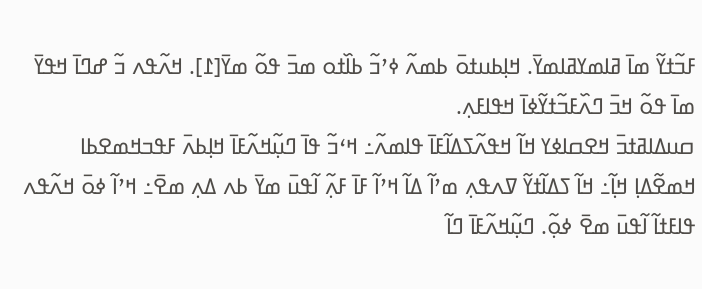ߓߏ߬ߙߌ߬ ߘߊ߫ ߥߊߘߌߥߊߘߌ߫. ߞߊ߲ߕߎߙߋ߫ ߕߘߍ߬ ߦߴߏ߬ ߕߊ߰ߙߋ ߘߏ߫ ߟߋ߬ ߘߌ߫[߁]. ߞߍ߬ߟߍ ߏ߬ ߝߣߊ߫ ߞߟߌ߫ ߘߊ߫ ߟߋ߬ ߞߏ߫ ߣߍ߰ߓߏ߬ߙߌ߬ߦߊ߫ ߞߟߊߓߍ߲.
ߛߎߡߊߥߙߏ߫ ߞߐߛߊߦߌ ߞߊ߬ ߞߟߍ߬ߖߡߊ߬ߓߊ߫ ߟߊߘߍ߬߸ ߞߵߏ߬ ߟߊ߫ ߣߎ߲߬ߞߍ߬ߓߊ߫ ߞߊ߲ߕߍ߫ ߓߟߏߞߘߐߕߊ ߞߘߐ߬ߡߊ߲ ߞߊ߲߬߸ ߞߊ߬ ߖߡߊ߬ߙߌ߬ ߜߍߟߍ߲ ߘߴߊ߬ ߡߊ߬ ߞߴߊ߬ ߓߊ߫ ߓߍ߲߬ ߊ߬ߟߎ߫ ߘߌ߫ ߕߍ ߡߍ߲ ߘߐ߫߸ ߞߴߊ߬ ߦߋ߫ ߞߍ߬ߟߍ ߟߊߓߙߊ߬ ߊ߬ߟߎ߫ ߘߐ߫ ߦߋ߲߬. ߣߎ߲߬ߞߍ߬ߓߊ߫ ߣߊ߬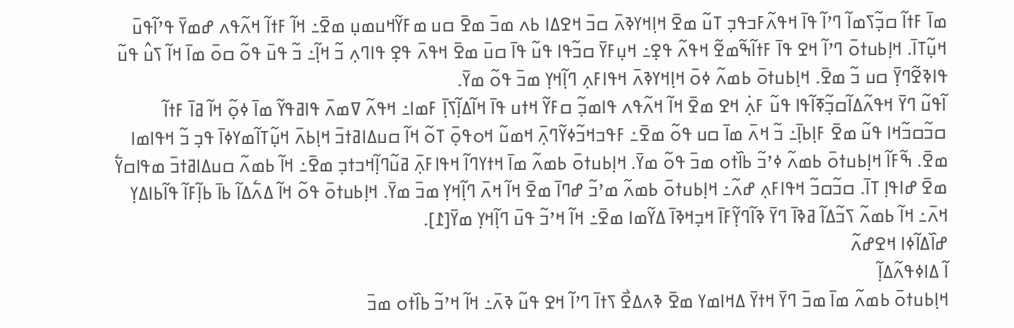ߘߊ߫ ߓߙߊ߬ ߛߏ߲߬ߖߘߊ߬ ߣߴߊ߬ ߟߊ߫ ߞߟߍ߬ߓߏߟߏ߲ ߠߎ߬ ߘߐ߫ ߞߊ߲ߞߌߢߍ߫ ߛߏ߫ ߞߐߡߊ ߕߍ ߘߏ߫ ߘߐ߫ ߛߎ ߘߓߌ߬ߞߎߘߎ߲ ߘߐ߫߸ ߞߊ߬ ߓߙߊ߬ ߞߍ߬ߟߍ ߝߘߌ߫ ߟߴߊ߬ߟߎ߫ ߞߎ߲߬ߠߊ߫. ߞߊ߲ߕߎߙߋ߫ ߣߴߊ߬ ߞߐ ߟߊ߫ ߓߙߊ߬ߒ߬ߘߐ߬ ߞߟߍ߬ ߟߐ߲߸ ߞߎ߲ߓߌ߫ ߛߏ߬ߟߊ ߟߎ߬ ߟߊ߫ ߛߎ߫ ߘߐ߫ ߞߟߍ߫ ߟߐ߲ ߟߊߣߍ߲ ߏ߬ ߞߊ߲߬߸ ߏ߬ ߟߎ߫ ߟߋ߬ ߛߋ߫ ߘߊ߫ ߞߊ߬ ߖߎ߮ ߟߎ߬ ߟߊߢߐ߬ߣߌ߲߫ ߛߎ ߏ߬ ߘߐ߫. ߞߊ߲ߕߎߙߋ߫ ߕߘߍ߬ ߦߋ߫ ߞߊ߲ߞߌߢߍ߫ ߞߟߊߓߍ߲ ߣߊ߲߬ߞߌ߲ ߘߏ߫ ߟߋ߬ ߘߌ߫.
ߊ߬ߟߎ߬ ߣߌ߫ ߞߟߍ߬ߡߊ߬ߛߏ߲߬ߧߊ߬ߟߊ ߟߎ߬ ߓߍ߲߭ ߞߐ ߘߐ߫ ߞߊ߬ ߞߍ߬ߟߍ ߟߊߘߏ߲߬ ߛߓߌ߬ ߞߙߎ ߟߊ߫ ߞߊ߬ߡߊ߲߬ߖߊ߲߫ ߓߘߊ߸ ߞߟߍ߬ ߜߘߍ߫ ߟߊߥߟߌ߬ ߘߊ߫ ߦߋ߲߬ ߞߊ߬ ߥߊ߫ ߓߙߊ߬ ߛߏ߬ߛߏ߬ߞߊ ߟߎ߬ ߘߐ߫ ߓߊ߲ߕߊ߲߫߸ ߏ߬ ߞߍ߫ ߘߊ߫ ߛߎ ߟߋ߬ ߘߐ߫߸ ߓߟߏߞߏ߬ߦߌ߬ߣߍ߲߫ ߞߘߎ߬ ߞߋߟߋ߲߫ ߠߋ߬ ߞߊ߬ ߛߎߡߊߥߙߏ߫ ߞߊ߲ߕߍ߫ ߞߎ߲߬ߠߊ߬ߘߌߦߊ߫ ߟߏ߲ ߏ߬ ߞߟߊߘߊ ߘߐ߫. ߒ߬ߓߊ߬ ߞߊ߲ߕߎߙߋ߫ ߕߘߍ߬ ߦߴߏ߬ ߕߊ߰ߙߋ ߘߏ߫ ߟߋ߬ ߘߌ߫. ߞߊ߲ߕߎߙߋ߫ ߕߘߍ߬ ߘߊ߫ ߞߙߌߣߊ߬ ߞߟߊߓߍ߲߫ ߥߎ߬ߣߊ߲߬ߞߏߙߏ߲ ߘߐ߫߸ ߞߊ߬ ߕߘߍ߬ ߛߎߡߊߥߙߏ߫ ߘߟߊߛߌ߱ ߘߐ߫ ߝߊߟߊ߲ ߠߊ߫. ߛߏ߬ߛߏ߬ ߞߟߊߓߍ߲ ߝߍ߬߸ ߞߊ߲ߕߎߙߋ߫ ߕߘߍ߬ ߘߴߏ߬ ߝߣߊ߫ ߘߐ߫ ߞߊ߬ ߞߍ߫ ߣߊ߲߬ߞߌ߲ ߘߏ߫ ߘߌ߫. ߞߊ߲ߕߎߙߋ߫ ߟߋ߬ ߞߊ߬ ߡߍ߱ߡߊ߬ ߕߊ߫ ߕߊ߲߬ߓߊ߬ ߟߊ߬ߕߊߡߌ߲ ߞߍ߫߸ ߞߊ߬ ߕߘߍ߬ ߖߏ߬ߡߊ߬ ߥߢߊ߫ ߣߌ߫ ߢߊ߬ߣߌ߲߬ߓߊ߫ ߞߏ߲ߞߢߊ߫ ߡߌ߬ߘߊ ߘߐ߫߸ ߞߊ߬ ߞߴߏ߬ ߟߎ߫ ߣߊ߲߬ߞߌ߲ ߘߌ߫[߁].
ߝߊ߰ߡߊ߬ߦߊ ߞߐߝߍ߬
ߊ߬ ߡߊߦߟߍ߬ߡߊ߲߬
ߞߊ߲ߕߎߙߋ߫ ߕߘߍ߬ ߘߊ߫ ߘߏ߫ ߣߌ߫ ߞߙߌ߫ ߡߞߊߘߌ ߘߐ߫ ߢߍߡߐ߯ ߖߙߊ߫ ߣߴߊ߬ ߞߐ ߟߎ߬ ߢߍ߫߸ ߞߊ߬ ߞߴߏ߬ ߕߊ߰ߙߋ ߘߏ߫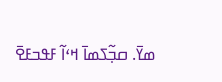ߘߌ߫. ߛߏ߲߬ߖߘߊ߫ ߞߵߊ߬ ߓߟߏߓߐ߫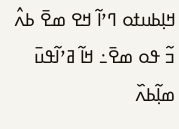ߞߊ߲ߕߎߙߋ ߣߴߊ߬ ߞߐ ߘߐ߫ ߕߍ߮ ߏ߬ ߟߋ ߘߐ߫߸ ߞߊ߬ ߥߴߊ߬ߟߎ߫ ߘߊ߲߬ߕߍ߰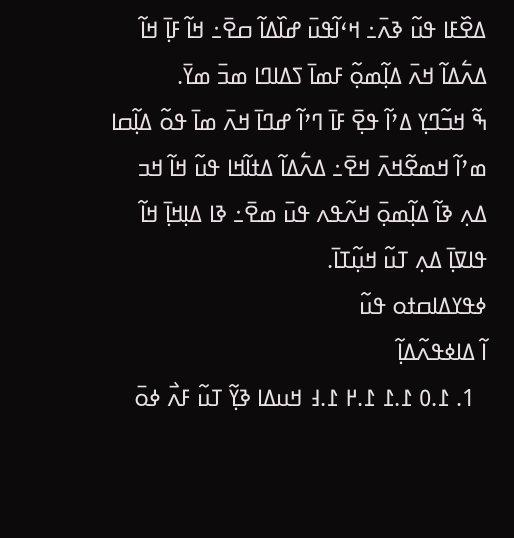ߡߐ߰ߓߊ ߟߎ߬ ߢߍ߫߸ ߞߵߊ߬ߟߎ߫ ߝߊ߰ߡߊ߬ ߛߐ߫߸ ߞߊ߬ ߓߊ߲߫ ߞߊ߬ ߡߍ߱ߡߊ߬ ߞߍ߫ ߡߊ߲߬ߘߋ߲߬ ߓߘߊ߫ ߖߡߊߣߊ ߘߏ߫ ߘߌ߫.
ߒ߬ ߞߏ߬ߣߌ߲ ߡߴߊ߬ ߟߐ߲߫ ߓߊ߫ ߣߴߊ߬ ߝߣߊ߫ ߞߍ߫ ߘߊ߫ ߟߋ߬ ߡߊ߲߬ߛߊ ߘߴߊ߬ ߞߘߐ߬ߞߍ߫ ߞߐ߫߸ ߡߍ߱ߡߊ߬ ߡߙߊ߬ߞߊ ߟߎ߬ ߞߊ߬ ߞߏ ߡߍ߲ ߢߊ߬ ߡߊ߲߬ߘߋ߲߫ ߞߍ߬ߟߍ ߟߎ߫ ߘߐ߫߸ ߢߊ ߡߊ߲ߞߊ߲߫ ߞߊ߬ ߟߊߜߊ߲߫ ߡߍ߲ ߠߎ߬ ߞߎ߲߬ߠߊ߫.
ߦߟߌߡߊߛߙߋ ߟߎ߬
ߊ߬ ߡߊߦߟߍ߬ߡߊ߲߬
  1. ߁.߀ ߁.߁ ߁.߂ ߁.߃ ߞߎߡߊ ߢߌ߲߬ ߠߎ߬ ߓߍ߯ ߦߋ߫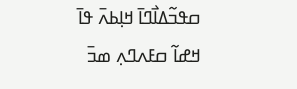ߛߟߏ߬ߡߊ߯ߣߊ߫ ߞߊ߲ߕߍ߫ ߟߊ߫ ߞߝߊ߬ ߛߓߍߣߍ߲ ߘߏ߫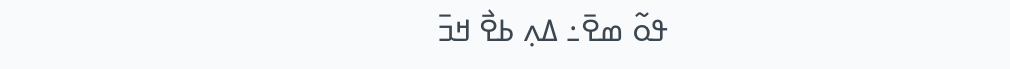ߟߋ߬ ߘߐ߫߸ ߡߍ߲ ߕߐ߯ ߞߏ߫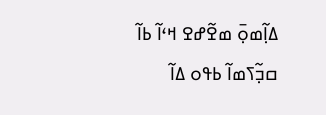ߡߊ߲߬ߘߋ߲߫ ߘߐ߬ߝߐ ߞߵߊ߬ ߕߊ߬ ߛߏ߲߬ߖߘߊ߬ ߕߟߋ ߡߊ߬